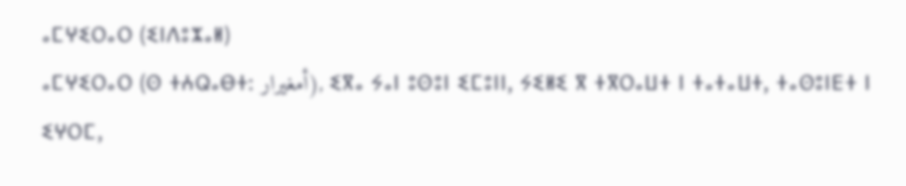ⴰⵎⵖⵉⵔⴰⵔ (ⵉⵏⴷⵓⵣⴰⵍ)
ⴰⵎⵖⵉⵔⴰⵔ (ⵙ ⵜⵄⵕⴰⴱⵜ: أمغيرار), ⵉⴳⴰ ⵢⴰⵏ ⵓⵙⵓⵏ ⵉⵎⵓⵏⵏ, ⵢⵉⵍⵉ ⴳ ⵜⴳⵔⴰⵡⵜ ⵏ ⵜⴰⵜⴰⵡⵜ, ⵜⴰⵙⵓⵏⴹⵜ ⵏ ⵉⵖⵔⵎ,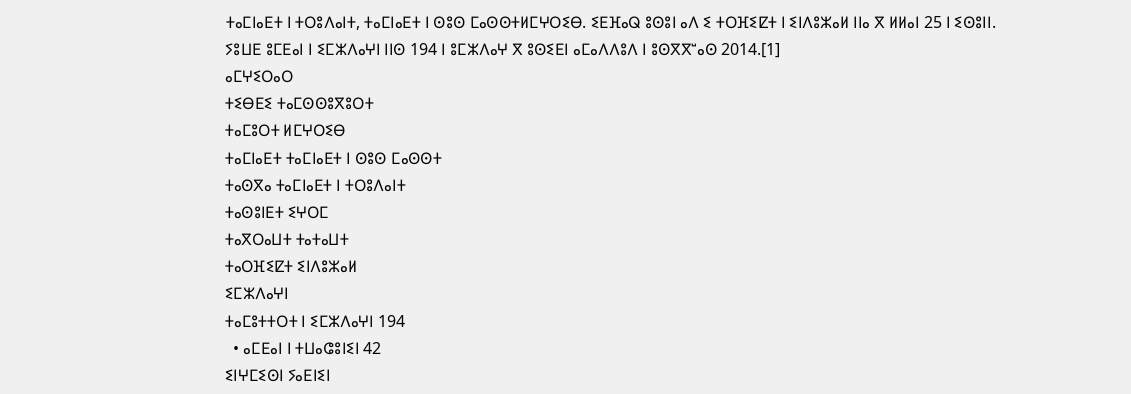ⵜⴰⵎⵏⴰⴹⵜ ⵏ ⵜⵔⵓⴷⴰⵏⵜ, ⵜⴰⵎⵏⴰⴹⵜ ⵏ ⵙⵓⵙ ⵎⴰⵙⵙⵜⵍⵎⵖⵔⵉⴱ. ⵉⴹⴼⴰⵕ ⵓⵙⵓⵏ ⴰⴷ ⵉ ⵜⵔⴼⵉⵇⵜ ⵏ ⵉⵏⴷⵓⵣⴰⵍ ⵏⵏⴰ ⴳ ⵍⵍⴰⵏ 25 ⵏ ⵉⵙⵓⵏⵏ. ⵢⵓⵡⴹ ⵓⵎⴹⴰⵏ ⵏ ⵉⵎⵣⴷⴰⵖⵏ ⵏⵏⵙ 194 ⵏ ⵓⵎⵣⴷⴰⵖ ⴳ ⵓⵙⵉⴹⵏ ⴰⵎⴰⴷⴷⵓⴷ ⵏ ⵓⵙⴳⴳⵯⴰⵙ 2014.[1]
ⴰⵎⵖⵉⵔⴰⵔ
ⵜⵉⴱⴹⵉ ⵜⴰⵎⵙⵙⵓⴳⵓⵔⵜ
ⵜⴰⵎⵓⵔⵜ ⵍⵎⵖⵔⵉⴱ
ⵜⴰⵎⵏⴰⴹⵜ ⵜⴰⵎⵏⴰⴹⵜ ⵏ ⵙⵓⵙ ⵎⴰⵙⵙⵜ
ⵜⴰⵙⴳⴰ ⵜⴰⵎⵏⴰⴹⵜ ⵏ ⵜⵔⵓⴷⴰⵏⵜ
ⵜⴰⵙⵓⵏⴹⵜ ⵉⵖⵔⵎ
ⵜⴰⴳⵔⴰⵡⵜ ⵜⴰⵜⴰⵡⵜ
ⵜⴰⵔⴼⵉⵇⵜ ⵉⵏⴷⵓⵣⴰⵍ
ⵉⵎⵣⴷⴰⵖⵏ
ⵜⴰⵎⵓⵜⵜⵔⵜ ⵏ ⵉⵎⵣⴷⴰⵖⵏ 194
  • ⴰⵎⴹⴰⵏ ⵏ ⵜⵡⴰⵛⵓⵏⵉⵏ 42
ⵉⵏⵖⵎⵉⵙⵏ ⵢⴰⴹⵏⵉⵏ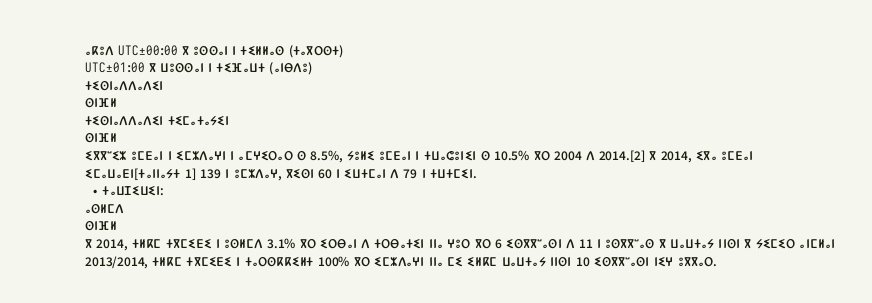ⴰⴽⵓⴷ UTC±00:00 ⴳ ⵓⵙⵙⴰⵏ ⵏ ⵜⵉⵍⵍⴰⵙ (ⵜⴰⴳⵔⵙⵜ)
UTC±01:00 ⴳ ⵡⵓⵙⵙⴰⵏ ⵏ ⵜⵉⴼⴰⵡⵜ (ⴰⵏⴱⴷⵓ)
ⵜⵉⵙⵏⴰⴷⴷⴰⴷⵉⵏ
ⵙⵏⴼⵍ
ⵜⵉⵙⵏⴰⴷⴷⴰⴷⵉⵏ ⵜⵉⵎⴰⵜⴰⵢⵉⵏ
ⵙⵏⴼⵍ
ⵉⴳⴳⵯⵉⵣ ⵓⵎⴹⴰⵏ ⵏ ⵉⵎⵣⴷⴰⵖⵏ ⵏ ⴰⵎⵖⵉⵔⴰⵔ ⵙ 8.5%, ⵢⵓⵍⵉ ⵓⵎⴹⴰⵏ ⵏ ⵜⵡⴰⵛⵓⵏⵉⵏ ⵙ 10.5% ⴳⵔ 2004 ⴷ 2014.[2] ⴳ 2014, ⵉⴳⴰ ⵓⵎⴹⴰⵏ ⵉⵎⴰⵡⴰⴹⵏ[ⵜⴰⵏⵏⴰⵢⵜ 1] 139 ⵏ ⵓⵎⵣⴷⴰⵖ, ⴳⵉⵙⵏ 60 ⵏ ⵉⵡⵜⵎⴰⵏ ⴷ 79 ⵏ ⵜⵡⵜⵎⵉⵏ.
  • ⵜⴰⵡⵊⵉⵡⵉⵏ:
ⴰⵙⵍⵎⴷ
ⵙⵏⴼⵍ
ⴳ 2014, ⵜⵍⴽⵎ ⵜⴳⵎⵉⴹⵉ ⵏ ⵓⵙⵍⵎⴷ 3.1% ⴳⵔ ⵉⵔⴱⴰⵏ ⴷ ⵜⵔⴱⴰⵜⵉⵏ ⵏⵏⴰ ⵖⵓⵔ ⴳⵔ 6 ⵉⵙⴳⴳⵯⴰⵙⵏ ⴷ 11 ⵏ ⵓⵙⴳⴳⵯⴰⵙ ⴳ ⵡⴰⵡⵜⴰⵢ ⵏⵏⵙⵏ ⴳ ⵢⵉⵎⵉⵔ ⴰⵏⵎⵍⴰⵏ 2013/2014, ⵜⵍⴽⵎ ⵜⴳⵎⵉⴹⵉ ⵏ ⵜⴰⵔⵙⴽⴽⵉⵍⵜ 100% ⴳⵔ ⵉⵎⵣⴷⴰⵖⵏ ⵏⵏⴰ ⵎⵉ ⵉⵍⴽⵎ ⵡⴰⵡⵜⴰⵢ ⵏⵏⵙⵏ 10 ⵉⵙⴳⴳⵯⴰⵙⵏ ⵏⵉⵖ ⵓⴳⴳⴰⵔ.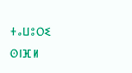ⵜⴰⵡⵓⵔⵉ
ⵙⵏⴼⵍ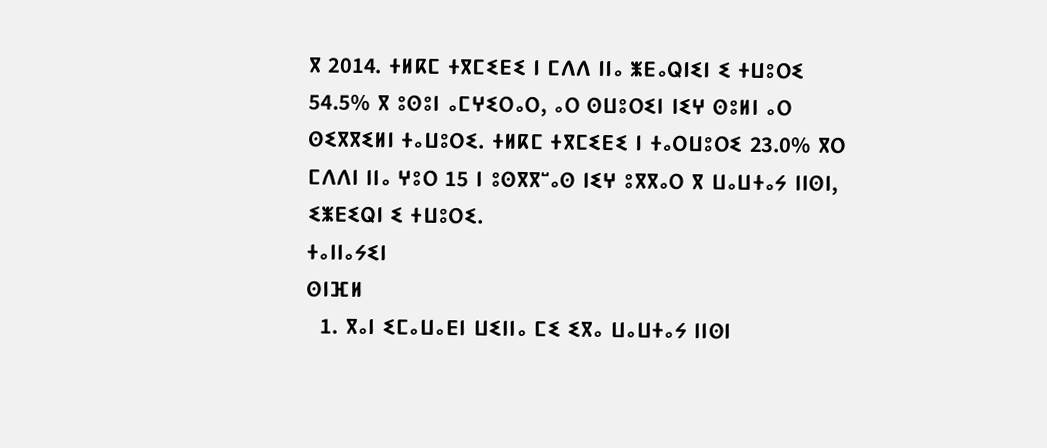ⴳ 2014. ⵜⵍⴽⵎ ⵜⴳⵎⵉⴹⵉ ⵏ ⵎⴷⴷ ⵏⵏⴰ ⵥⴹⴰⵕⵏⵉⵏ ⵉ ⵜⵡⵓⵔⵉ 54.5% ⴳ ⵓⵙⵓⵏ ⴰⵎⵖⵉⵔⴰⵔ, ⴰⵔ ⵙⵡⵓⵔⵉⵏ ⵏⵉⵖ ⵙⵓⵍⵏ ⴰⵔ ⵙⵉⴳⴳⵉⵍⵏ ⵜⴰⵡⵓⵔⵉ. ⵜⵍⴽⵎ ⵜⴳⵎⵉⴹⵉ ⵏ ⵜⴰⵔⵡⵓⵔⵉ 23.0% ⴳⵔ ⵎⴷⴷⵏ ⵏⵏⴰ ⵖⵓⵔ 15 ⵏ ⵓⵙⴳⴳⵯⴰⵙ ⵏⵉⵖ ⵓⴳⴳⴰⵔ ⴳ ⵡⴰⵡⵜⴰⵢ ⵏⵏⵙⵏ, ⵉⵥⴹⵉⵕⵏ ⵉ ⵜⵡⵓⵔⵉ.
ⵜⴰⵏⵏⴰⵢⵉⵏ
ⵙⵏⴼⵍ
  1. ⴳⴰⵏ ⵉⵎⴰⵡⴰⴹⵏ ⵡⵉⵏⵏⴰ ⵎⵉ ⵉⴳⴰ ⵡⴰⵡⵜⴰⵢ ⵏⵏⵙⵏ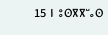15 ⵏ ⵓⵙⴳⴳⵯⴰⵙ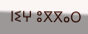ⵏⵉⵖ ⵓⴳⴳⴰⵔ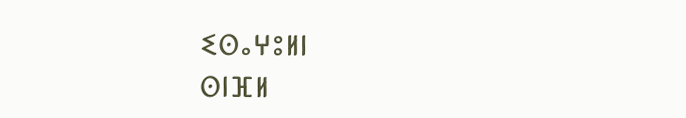ⵉⵙⴰⵖⵓⵍⵏ
ⵙⵏⴼⵍ